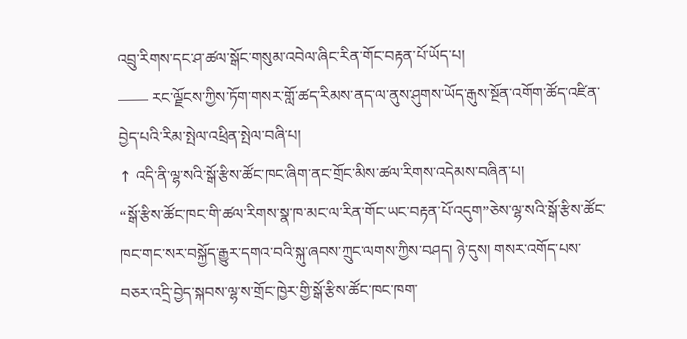འབྲུ་རིགས་དང་ཤ་ཚལ་སྒོང་གསུམ་འབེལ་ཞིང་རིན་གོང་བརྟན་པོ་ཡོད་པ།
—— རང་ལྗོངས་ཀྱིས་ཏོག་གསར་གློ་ཚད་རིམས་ནད་ལ་ནུས་ཤུགས་ཡོད་རྒུས་སྔོན་འགོག་ཚོད་འཛིན་བྱེད་པའི་རིམ་སྤེལ་འཕྲིན་སྤེལ་བཞི་པ།
↑ འདི་ནི་ལྷ་སའི་སྒོ་རྩིས་ཚོང་ཁང་ཞིག་ནང་གྲོང་མིས་ཚལ་རིགས་འདེམས་བཞིན་པ།
“སྒོ་རྩིས་ཚོང་ཁང་གི་ཚལ་རིགས་སྣ་ཁ་མང་ལ་རིན་གོང་ཡང་བརྟན་པོ་འདུག”ཅེས་ལྷ་སའི་སྒོ་རྩིས་ཚོང་ཁང་གང་སར་བསྐྱོད་རྒྱུར་དགའ་བའི་སྐུ་ཞབས་ཀྲུང་ལགས་ཀྱིས་བཤད། ཉེ་དུས། གསར་འགོད་པས་བཅར་འདྲི་བྱེད་སྐབས་ལྷ་ས་གྲོང་ཁྱེར་གྱི་སྒོ་རྩིས་ཚོང་ཁང་ཁག་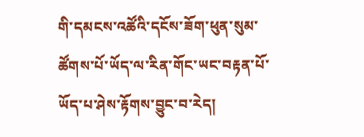གི་དམངས་འཚོའི་དངོས་ཟོག་ཕུན་སུམ་ཚོགས་པོ་ཡོད་ལ་རིན་གོང་ཡང་བརྟན་པོ་ཡོད་པ་ཤེས་རྟོགས་བྱུང་བ་རེད།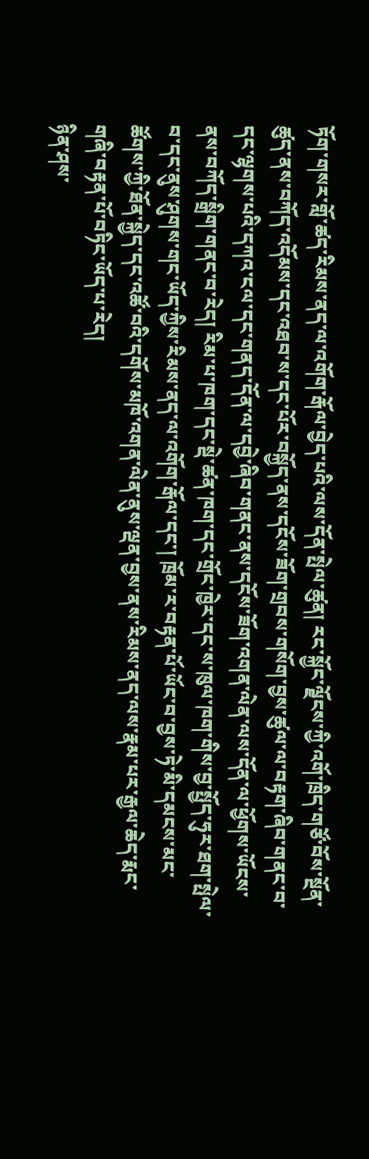ཏོག་གསར་གློ་ཚད་རིམས་ནད་ལ་འགོག་རྒོལ་བྱེད་པའི་ལས་དོན་སྤེལ་ཚུན། རང་སྐྱོང་ལྗོངས་ཀྱི་འགོ་ཁྲིད་གཙོ་བོས་སྔོན་ཚུད་ནས་བཀོད་འདོམས་དང་འཐབ་ས་དང་པོར་བསྐྱོད་ནས་དངོས་ཟོག་གྲབས་གསོག་བྱས་ཚུལ་ལ་བརྟག་ཞིབ་གནང་བ་དང་ལྷགས་པའི་དཀའ་ངལ་དང་གནད་དོན་ལ་དབྱེ་ཞིབ་གནང་ནས་དངོས་ཟོག་འགན་ལེན་ལས་དོན་ལ་ཕྱོགས་ཡོངས་ནས་བཀོད་སྒྲིག་གནང་བ་རེད། རིམ་པ་ཁག་དང་སྡེ་ཚན་ཁག་དང་གྲོང་ཁྱེར་དང་ས་ཁུལ་ཁག་གིས་བྱ་སྤྱོད་ཧུར་ཐག་སྤེལ་བ་དང་ནུས་ཤུགས་གང་ཡོད་ཀྱིས་རིམས་ནད་ལ་འགོག་རྒོལ་དང་། ཁྲོམ་ར་བརྟན་པོ་ཡོང་བ་བྱས་ཏེ་མི་དམངས་མང་ཚོགས་ཀྱི་ཐོན་སྐྱེད་དང་འཚོ་བའི་དགོས་མཁོ་འགན་ལེན་ནུས་ལྡན་བྱས་ནས་རིམས་ནད་ལས་རྣམ་པར་རྒྱལ་ཆེད་རྨང་གཞི་བརྟན་པོ་བཏིང་ཡོད་པ་རེད།
ཉིན་ཤས་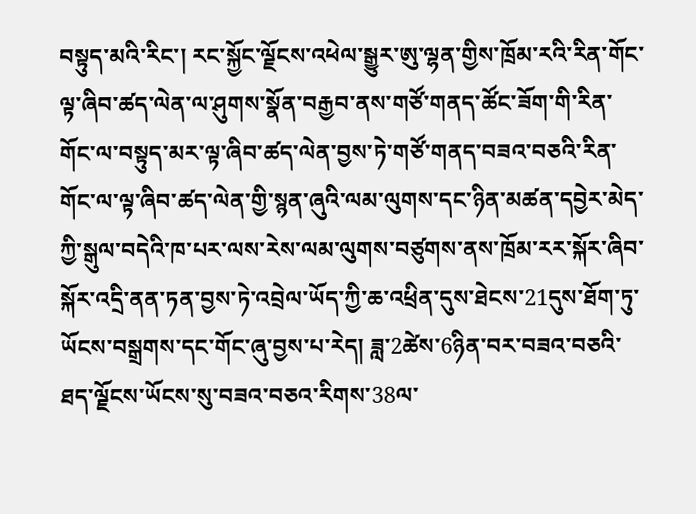བསྟུད་མའི་རིང་། རང་སྐྱོང་ལྗོངས་འཕེལ་སྒྱུར་ཨུ་ལྷན་གྱིས་ཁྲོམ་རའི་རིན་གོང་ལྟ་ཞིབ་ཚད་ལེན་ལ་ཤུགས་སྣོན་བརྒྱབ་ནས་གཙོ་གནད་ཚོང་ཟོག་གི་རིན་གོང་ལ་བསྟུད་མར་ལྟ་ཞིབ་ཚད་ལེན་བྱས་ཏེ་གཙོ་གནད་བཟའ་བཅའི་རིན་གོང་ལ་ལྟ་ཞིབ་ཚད་ལེན་གྱི་སྙན་ཞུའི་ལམ་ལུགས་དང་ཉིན་མཚན་དབྱེར་མེད་ཀྱི་སྒུལ་བདེའི་ཁ་པར་ལས་རེས་ལམ་ལུགས་བཙུགས་ནས་ཁྲོམ་རར་སྐོར་ཞིབ་སྐོར་འདྲི་ནན་ཏན་བྱས་ཏེ་འབྲེལ་ཡོད་ཀྱི་ཆ་འཕྲིན་དུས་ཐེངས་21དུས་ཐོག་ཏུ་ཡོངས་བསྒྲགས་དང་གོང་ཞུ་བྱས་པ་རེད། ཟླ་2ཚེས་6ཉིན་བར་བཟའ་བཅའི་ཐད་ལྗོངས་ཡོངས་སུ་བཟའ་བཅའ་རིགས་38ལ་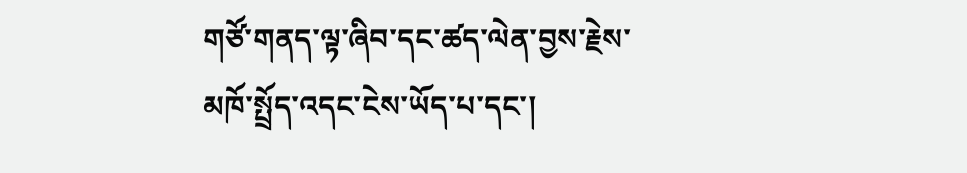གཙོ་གནད་ལྟ་ཞིབ་དང་ཚད་ལེན་བྱས་རྗེས་མཁོ་སྤྲོད་འདང་ངེས་ཡོད་པ་དང་།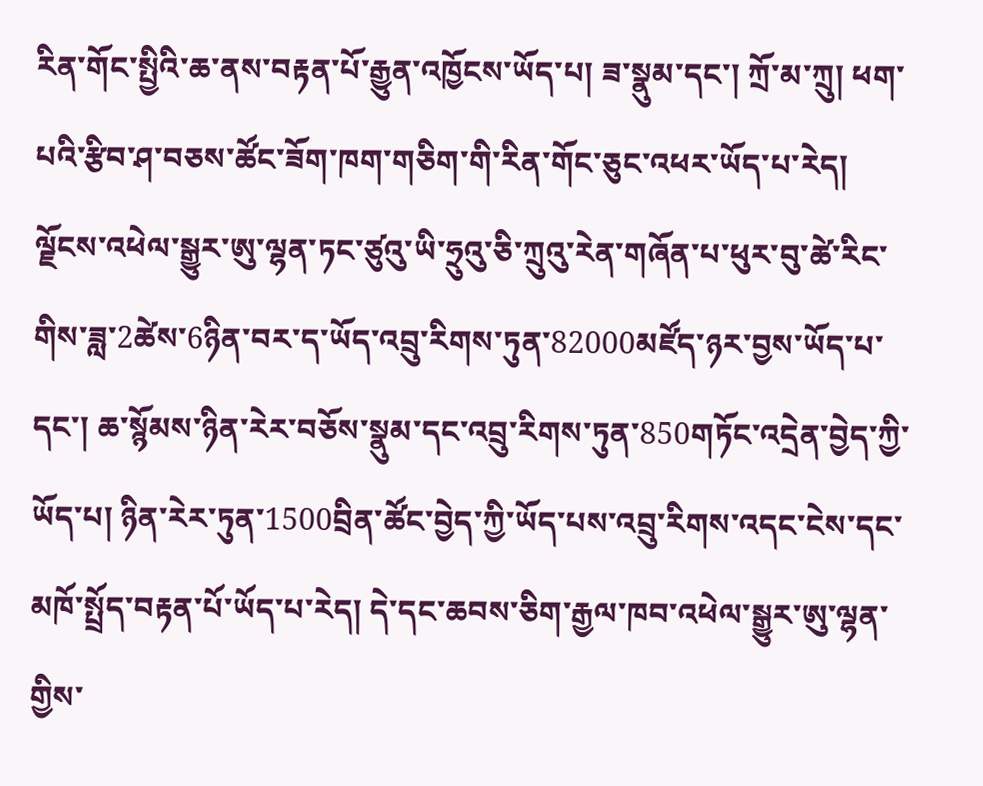རིན་གོང་སྤྱིའི་ཆ་ནས་བརྟན་པོ་རྒྱུན་འཁྱོངས་ཡོད་པ། ཟ་སྣུམ་དང་། ཀྲོ་མ་ཀྲུ། ཕག་པའི་རྩིབ་ཤ་བཅས་ཚོང་ཟོག་ཁག་གཅིག་གི་རིན་གོང་ཅུང་འཕར་ཡོད་པ་རེད།
ལྗོངས་འཕེལ་སྒྱུར་ཨུ་ལྷན་ཏང་ཙུའུ་ཡི་ཧྲུའུ་ཅི་ཀྲུའུ་རེན་གཞོན་པ་ཕུར་བུ་ཚེ་རིང་གིས་ཟླ་2ཚེས་6ཉིན་བར་ད་ཡོད་འབྲུ་རིགས་ཏུན་82000མཛོད་ཉར་བྱས་ཡོད་པ་དང་། ཆ་སྙོམས་ཉིན་རེར་བཅོས་སྣུམ་དང་འབྲུ་རིགས་ཏུན་850གཏོང་འདྲེན་བྱེད་ཀྱི་ཡོད་པ། ཉིན་རེར་ཏུན་1500བྲིན་ཚོང་བྱེད་ཀྱི་ཡོད་པས་འབྲུ་རིགས་འདང་ངེས་དང་མཁོ་སྤྲོད་བརྟན་པོ་ཡོད་པ་རེད། དེ་དང་ཆབས་ཅིག་རྒྱལ་ཁབ་འཕེལ་སྒྱུར་ཨུ་ལྷན་གྱིས་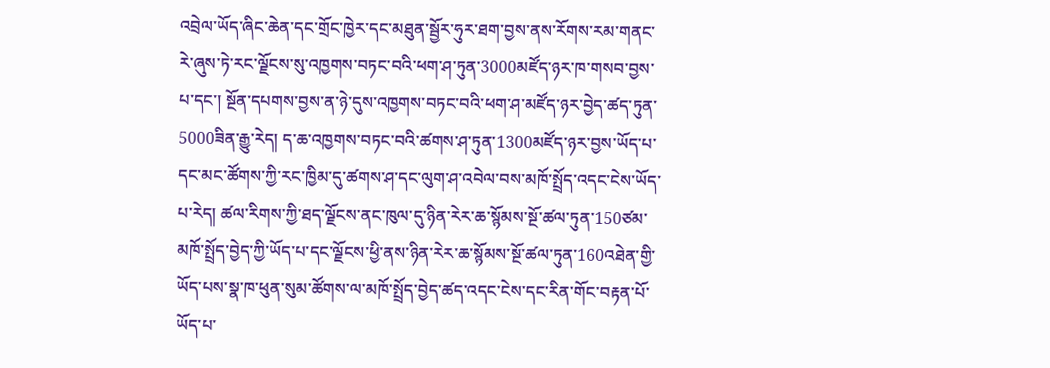འབྲེལ་ཡོད་ཞིང་ཆེན་དང་གྲོང་ཁྱེར་དང་མཐུན་སྦྱོར་ཧུར་ཐག་བྱས་ནས་རོགས་རམ་གནང་རེ་ཞུས་ཏེ་རང་ལྗོངས་སུ་འཁྱགས་བཏང་བའི་ཕག་ཤ་ཏུན་3000མཛོད་ཉར་ཁ་གསབ་བྱས་པ་དང་། སྔོན་དཔགས་བྱས་ན་ཉེ་དུས་འཁྱགས་བཏང་བའི་ཕག་ཤ་མཛོད་ཉར་བྱེད་ཚད་ཏུན་5000ཟིན་རྒྱུ་རེད། ད་ཆ་འཁྱགས་བཏང་བའི་ཚགས་ཤ་ཏུན་1300མཛོད་ཉར་བྱས་ཡོད་པ་དང་མང་ཚོགས་ཀྱི་རང་ཁྱིམ་དུ་ཚགས་ཤ་དང་ལུག་ཤ་འབེལ་བས་མཁོ་སྤྲོད་འདང་ངེས་ཡོད་པ་རེད། ཚལ་རིགས་ཀྱི་ཐད་ལྗོངས་ནང་ཁུལ་དུ་ཉིན་རེར་ཆ་སྙོམས་སྔོ་ཚལ་ཏུན་150ཙམ་མཁོ་སྤྲོད་བྱེད་ཀྱི་ཡོད་པ་དང་ལྗོངས་ཕྱི་ནས་ཉིན་རེར་ཆ་སྙོམས་སྔོ་ཚལ་ཏུན་160འཐེན་གྱི་ཡོད་པས་སྣ་ཁ་ཕུན་སུམ་ཚོགས་ལ་མཁོ་སྤྲོད་བྱེད་ཚད་འདང་ངེས་དང་རིན་གོང་བརྟན་པོ་ཡོད་པ་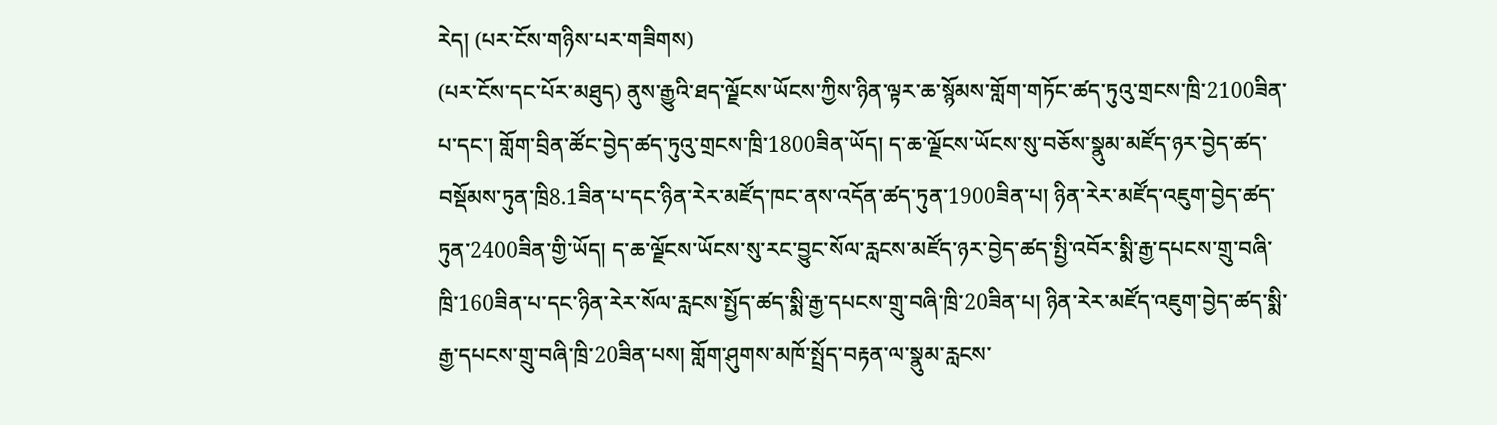རེད། (པར་ངོས་གཉིས་པར་གཟིགས)
(པར་ངོས་དང་པོར་མཐུད) ནུས་རྒྱུའི་ཐད་ལྗོངས་ཡོངས་ཀྱིས་ཉིན་ལྟར་ཆ་སྙོམས་གློག་གཏོང་ཚད་ཏུའུ་གྲངས་ཁྲི་2100ཟིན་པ་དང་། གློག་བྲིན་ཚོང་བྱེད་ཚད་ཏུའུ་གྲངས་ཁྲི་1800ཟིན་ཡོད། ད་ཆ་ལྗོངས་ཡོངས་སུ་བཅོས་སྣུམ་མཛོད་ཉར་བྱེད་ཚད་བསྡོམས་ཏུན་ཁྲི8.1ཟིན་པ་དང་ཉིན་རེར་མཛོད་ཁང་ནས་འདོན་ཚད་ཏུན་1900ཟིན་པ། ཉིན་རེར་མཛོད་འཇུག་བྱེད་ཚད་ཏུན་2400ཟིན་གྱི་ཡོད། ད་ཆ་ལྗོངས་ཡོངས་སུ་རང་བྱུང་སོལ་རླངས་མཛོད་ཉར་བྱེད་ཚད་སྤྱི་འབོར་སྨི་རྒྱ་དཔངས་གྲུ་བཞི་ཁྲི་160ཟིན་པ་དང་ཉིན་རེར་སོལ་རླངས་སྤྱོད་ཚད་སྨི་རྒྱ་དཔངས་གྲུ་བཞི་ཁྲི་20ཟིན་པ། ཉིན་རེར་མཛོད་འཇུག་བྱེད་ཚད་སྨི་རྒྱ་དཔངས་གྲུ་བཞི་ཁྲི་20ཟིན་པས། གློག་ཤུགས་མཁོ་སྤྲོད་བརྟན་ལ་སྣུམ་རླངས་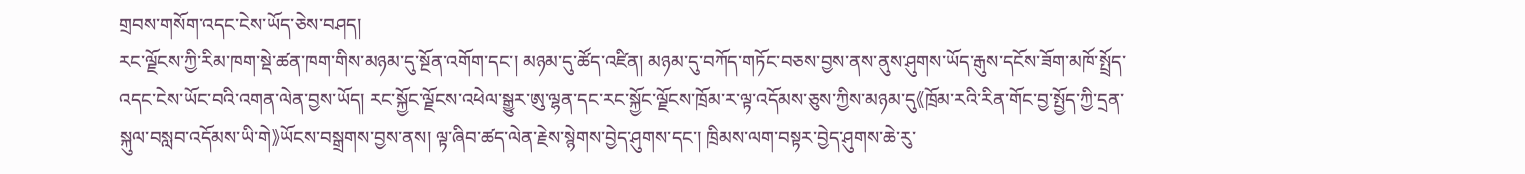གྲབས་གསོག་འདང་ངེས་ཡོད་ཅེས་བཤད།
རང་ལྗོངས་ཀྱི་རིམ་ཁག་སྡེ་ཚན་ཁག་གིས་མཉམ་དུ་སྔོན་འགོག་དང་། མཉམ་དུ་ཚོད་འཛིན། མཉམ་དུ་བཀོད་གཏོང་བཅས་བྱས་ནས་ནུས་ཤུགས་ཡོད་རྒུས་དངོས་ཟོག་མཁོ་སྤྲོད་འདང་ངེས་ཡོང་བའི་འགན་ལེན་བྱས་ཡོད། རང་སྐྱོང་ལྗོངས་འཕེལ་སྒྱུར་ཨུ་ལྷན་དང་རང་སྐྱོང་ལྗོངས་ཁྲོམ་ར་ལྟ་འདོམས་ཅུས་ཀྱིས་མཉམ་དུ《ཁྲོམ་རའི་རིན་གོང་བྱ་སྤྱོད་ཀྱི་དྲན་སྐུལ་བསླབ་འདོམས་ཡི་གེ》ཡོངས་བསྒྲགས་བྱས་ནས། ལྟ་ཞིབ་ཚད་ལེན་རྗེས་སྙེགས་བྱེད་ཤུགས་དང་། ཁྲིམས་ལག་བསྟར་བྱེད་ཤུགས་ཆེ་རུ་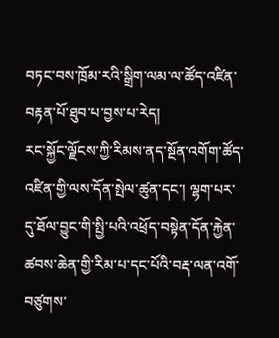བཏང་བས་ཁྲོམ་རའི་སྒྲིག་ལམ་ལ་ཚོད་འཛིན་བརྟན་པོ་ཐུབ་པ་བྱས་པ་རེད།
རང་སྐྱོང་ལྗོངས་ཀྱི་རིམས་ནད་སྔོན་འགོག་ཚོད་འཛིན་གྱི་ལས་དོན་སྤེལ་ཚུན་དང་། ལྷག་པར་དུ་ཐོལ་བྱུང་གི་སྤྱི་པའི་འཕྲོད་བསྟེན་དོན་རྐྱེན་ཚབས་ཆེན་གྱི་རིམ་པ་དང་པོའི་བརྡ་ལན་འགོ་བཙུགས་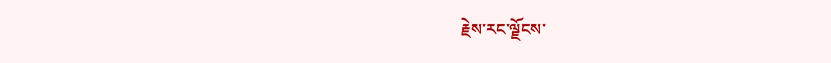རྗེས་རང་ལྗོངས་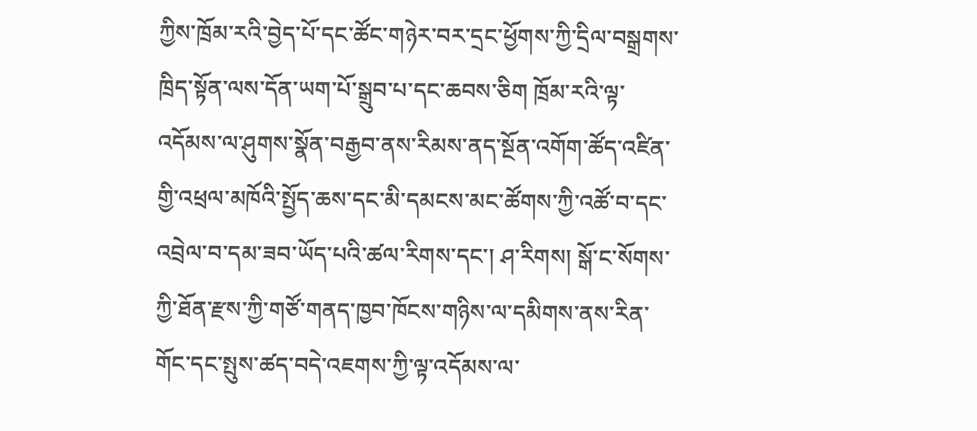ཀྱིས་ཁྲོམ་རའི་བྱེད་པོ་དང་ཚོང་གཉེར་བར་དྲང་ཕྱོགས་ཀྱི་དྲིལ་བསྒྲགས་ཁྲིད་སྟོན་ལས་དོན་ཡག་པོ་སྒྲུབ་པ་དང་ཆབས་ཅིག ཁྲོམ་རའི་ལྟ་འདོམས་ལ་ཤུགས་སྣོན་བརྒྱབ་ནས་རིམས་ནད་སྔོན་འགོག་ཚོད་འཛིན་གྱི་འཕྲལ་མཁོའི་སྤྱོད་ཆས་དང་མི་དམངས་མང་ཚོགས་ཀྱི་འཚོ་བ་དང་འབྲེལ་བ་དམ་ཟབ་ཡོད་པའི་ཚལ་རིགས་དང་། ཤ་རིགས། སྒོ་ང་སོགས་ཀྱི་ཐོན་རྫས་ཀྱི་གཙོ་གནད་ཁྱབ་ཁོངས་གཉིས་ལ་དམིགས་ནས་རིན་གོང་དང་སྤུས་ཚད་བདེ་འཇགས་ཀྱི་ལྟ་འདོམས་ལ་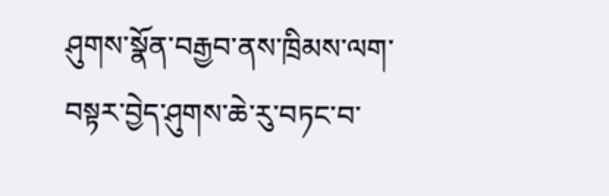ཤུགས་སྣོན་བརྒྱབ་ནས་ཁྲིམས་ལག་བསྟར་བྱེད་ཤུགས་ཆེ་རུ་བཏང་བ་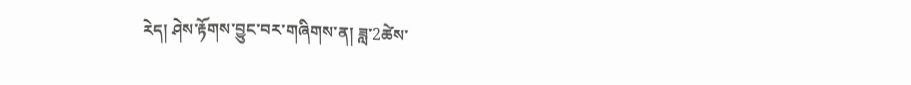རེད། ཤེས་རྟོགས་བྱུང་བར་གཞིགས་ན། ཟླ་2ཚེས་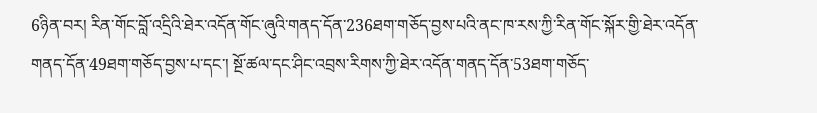6ཉིན་བར། རིན་གོང་བློ་འདྲིའི་ཐེར་འདོན་གོང་ཞུའི་གནད་དོན་236ཐག་གཅོད་བྱས་པའི་ནང་ཁ་རས་ཀྱི་རིན་གོང་སྐོར་གྱི་ཐེར་འདོན་གནད་དོན་49ཐག་གཅོད་བྱས་པ་དང་། སྔོ་ཚལ་དང་ཤིང་འབྲས་རིགས་ཀྱི་ཐེར་འདོན་གནད་དོན་53ཐག་གཅོད་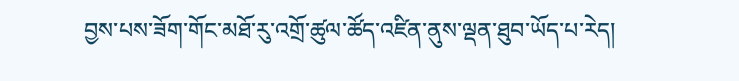བྱས་པས་ཟོག་གོང་མཐོ་རུ་འགྲོ་ཚུལ་ཚོད་འཛིན་ནུས་ལྡན་ཐུབ་ཡོད་པ་རེད།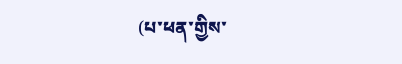(པ་ཕན་གྱིས་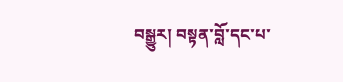བསྒྱུར། བསྟན་བློ་དང་པ་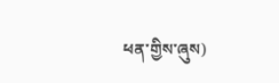ཕན་གྱིས་ཞུས)